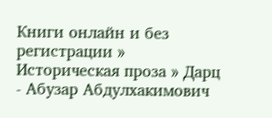Книги онлайн и без регистрации » Историческая проза » Дарц - Абузар Абдулхакимович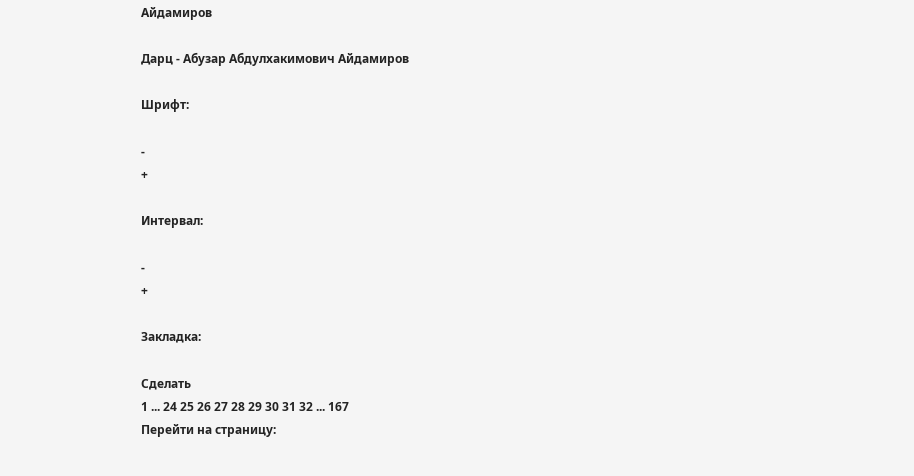Айдамиров

Дарц - Абузар Абдулхакимович Айдамиров

Шрифт:

-
+

Интервал:

-
+

Закладка:

Сделать
1 ... 24 25 26 27 28 29 30 31 32 ... 167
Перейти на страницу: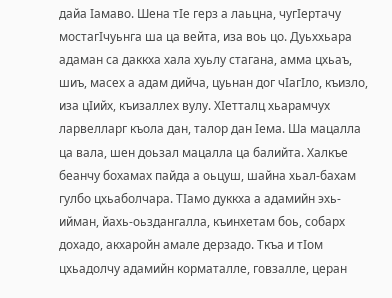дайа Iамаво. Шена тIе герз а лаьцна, чугIертачу мостагIчуьнга ша ца вейта, иза воь цо. Дуьххьара адаман са даккха хала хуьлу стагана, амма цхьаъ, шиъ, масех а адам дийча, цуьнан дог чIагIло, къизло, иза цIийх, къизаллех вулу. ХIетталц хьарамчух ларвелларг къола дан, талор дан Ieмa. Ша мацалла ца вала, шен доьзал мацалла ца балийта. Халкъе беанчу бохамах пайда а оьцуш, шайна хьал-бахам гулбо цхьаболчара. ТIамо дуккха а адамийн эхь-ийман, йахь-оьздангалла, къинхетам боь, собарх дохадо, акхаройн амале дерзадо. Ткъа и тIом цхьадолчу адамийн корматалле, говзалле, церан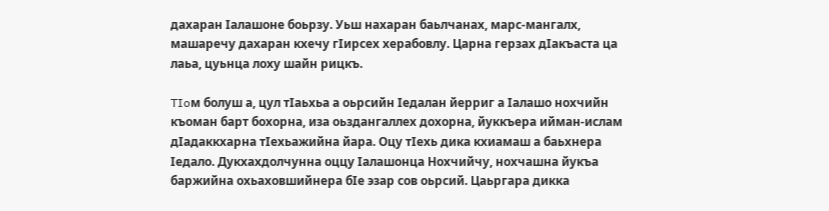дахаран Iалашоне боьрзу. Уьш нахаран баьлчанах, марс-мангалх, машаречу дахаран кхечу гIирсех херабовлу. Царна герзах дIакъаста ца лаьа, цуьнца лоху шайн рицкъ.

TIoм болуш а, цул тIаьхьа а оьрсийн Iедалан йерриг а Iалашо нохчийн къоман барт бохорна, иза оьздангаллех дохорна, йуккъера ийман-ислам дIадаккхарна тIехьажийна йара. Оцу тIехь дика кхиамаш а баьхнера Iедало. Дукхахдолчунна оццу Iалашонца Нохчийчу, нохчашна йукъа баржийна охьаховшийнера бIе эзар сов оьрсий. Цаьргара дикка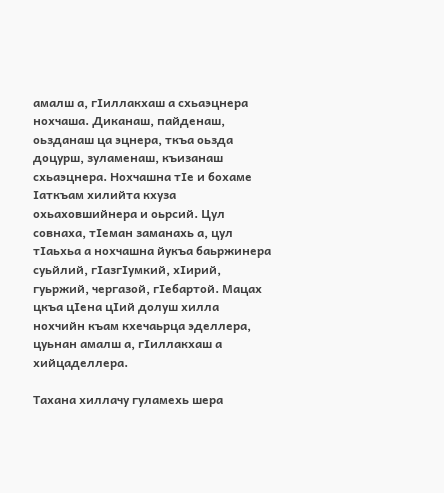амалш а, гIиллакхаш а схьаэцнера нохчаша. Диканаш, пайденаш, оьзданаш ца эцнера, ткъа оьзда доцурш, зуламенаш, къизанаш схьаэцнера. Нохчашна тIе и бохаме Iаткъам хилийта кхуза охьаховшийнера и оьрсий. Цул совнаха, тIеман заманахь а, цул тIаьхьа а нохчашна йукъа баьржинера суьйлий, гIазгIумкий, хIирий, гуьржий, чергазой, гIебартой. Мацах цкъа цIена цIий долуш хилла нохчийн къам кхечаьрца эделлера, цуьнан амалш а, гIиллакхаш а хийцаделлера.

Тахана хиллачу гуламехь шера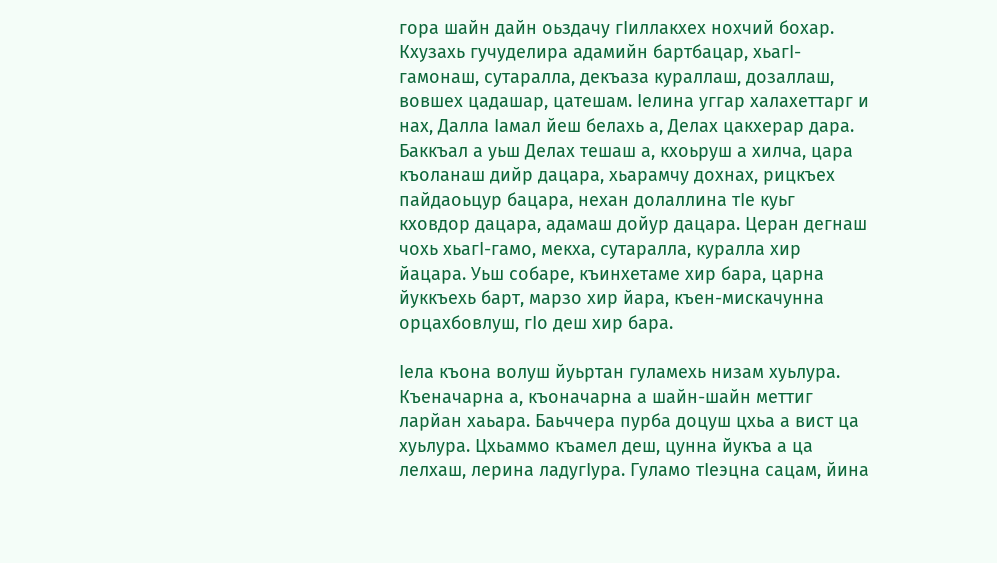гора шайн дайн оьздачу гIиллакхех нохчий бохар. Кхузахь гучуделира адамийн бартбацар, хьагI-гамонаш, сутаралла, декъаза кураллаш, дозаллаш, вовшех цадашар, цатешам. Iелина уггар халахеттарг и нах, Далла Iамал йеш белахь а, Делах цакхерар дара. Баккъал а уьш Делах тешаш а, кхоьруш а хилча, цара къоланаш дийр дацара, хьарамчу дохнах, рицкъех пайдаоьцур бацара, нехан долаллина тIе куьг кховдор дацара, адамаш дойур дацара. Церан дегнаш чохь хьагI-гамо, мекха, сутаралла, куралла хир йацара. Уьш собаре, къинхетаме хир бара, царна йуккъехь барт, марзо хир йара, къен-мискачунна орцахбовлуш, гIo деш хир бара.

Iела къона волуш йуьртан гуламехь низам хуьлура. Къеначарна а, къоначарна а шайн-шайн меттиг ларйан хаьара. Баьччера пурба доцуш цхьа а вист ца хуьлура. Цхьаммо къамел деш, цунна йукъа а ца лелхаш, лерина ладугIура. Гуламо тIеэцна сацам, йина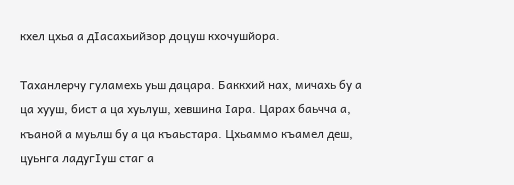кхел цхьа а дIасахьийзор доцуш кхочушйора.

Таханлерчу гуламехь уьш дацара. Баккхий нах, мичахь бу а ца хууш, бист а ца хуьлуш, хевшина Iара. Царах баьчча а, къаной а муьлш бу а ца къаьстара. Цхьаммо къамел деш, цуьнга ладугIуш стаг а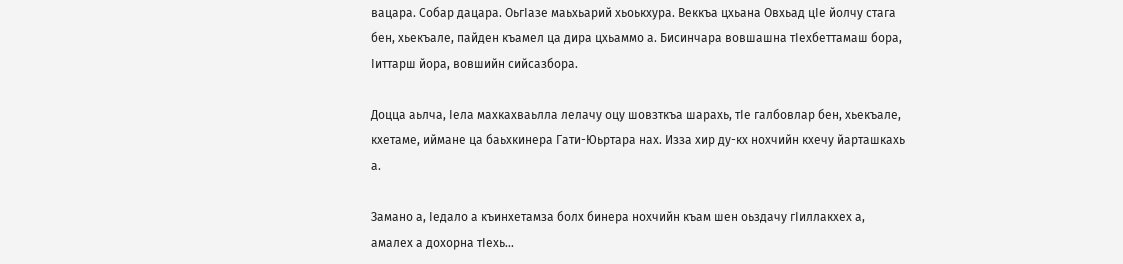вацара. Собар дацара. ОьгIазе маьхьарий хьоькхура. Веккъа цхьана Овхьад цIe йолчу стага бен, хьекъале, пайден къамел ца дира цхьаммо а. Бисинчара вовшашна тIехбеттамаш бора, Iиттарш йора, вовшийн сийсазбора.

Доцца аьлча, Iела махкахваьлла лелачу оцу шовзткъа шарахь, тIе галбовлар бен, хьекъале, кхетаме, иймане ца баьхкинера Гати-Юьртара нах. Изза хир ду-кх нохчийн кхечу йарташкахь а.

Замано а, Iедало а къинхетамза болх бинера нохчийн къам шен оьздачу гIиллакхех а, амалех а дохорна тIехь…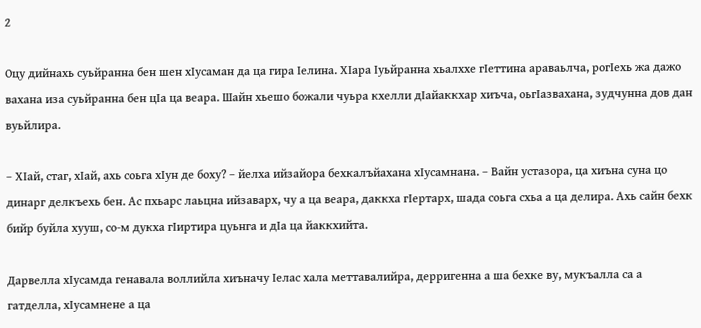2

Оцу дийнахь суьйранна бен шен хIусаман да ца гира Iелина. ХIара Iуьйранна хьалххе гIеттина араваьлча, рогIехь жа дажо вахана иза суьйранна бен цIа ца веара. Шайн хьешо божали чуьра кхелли дIайаккхар хиъча, оьгIазвахана, зудчунна дов дан вуьйлира.

– ХIай, стаг, хIай, ахь соьга хIун де боху? – йелха ийзайора бехкалъйахана хIусамнана. – Вайн устазора, ца хиъна суна цо динарг делкъехь бен. Ас пхьарс лаьцна ийзаварх, чу а ца веара, даккха гIертарх, шада соьга схьа а ца делира. Ахь сайн бехк бийр буйла хууш, со-м дукха гIиртира цуьнга и дIа ца йаккхийта.

Дарвелла хIусамда генавала воллийла хиъначу Iелас хала меттавалийра, дерригенна а ша бехке ву, мукъалла са а гатделла, хIусамнене а ца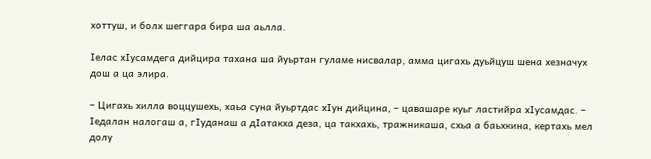хоттуш, и болх шеггара бира ша аьлла.

Iелас хIусамдега дийцира тахана ша йуьртан гуламе нисвалар, амма цигахь дуьйцуш шена хезначух дош а ца элира.

– Цигахь хилла воццушехь, хаьа суна йуьртдас хIун дийцина, – цавашаре куьг ластийра хIусамдас. – Iедалан налогаш а, гIуданаш а дIатакха деза, ца такхахь, тражникаша, схьа а баьхкина, кертахь мел долу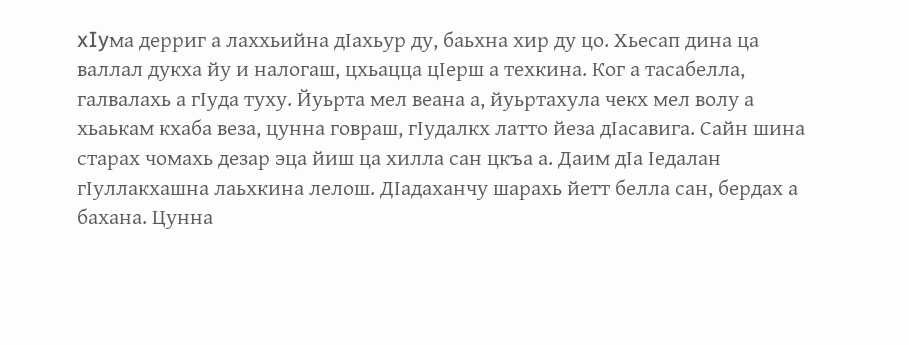xIyмa дерриг а лаххьийна дIахьур ду, баьхна хир ду цо. Хьесап дина ца валлал дукха йу и налогаш, цхьацца цIерш а техкина. Ког а тасабелла, галвалахь а гIyдa туху. Йуьрта мел веана а, йуьртахула чекх мел волу а хьаькам кхаба веза, цунна говраш, гIудалкх латто йеза дIасавига. Сайн шина старах чомахь дезар эца йиш ца хилла сан цкъа а. Даим дIа Iедалан гIуллакхашна лаьхкина лелош. ДIадаханчу шарахь йетт белла сан, бердах а бахана. Цунна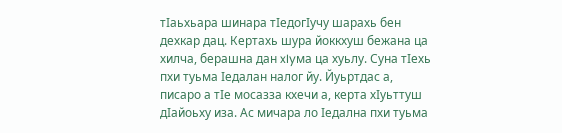тIаьхьара шинара тIедогIучу шарахь бен дехкар дац. Кертахь шура йоккхуш бежана ца хилча, берашна дан xIyма ца хуьлу. Суна тIехь пхи туьма Iедалан налог йу. Йуьртдас а, писаро а тIе мосазза кхечи а, керта хIуьттуш дIайоьху иза. Ас мичара ло Iедална пхи туьма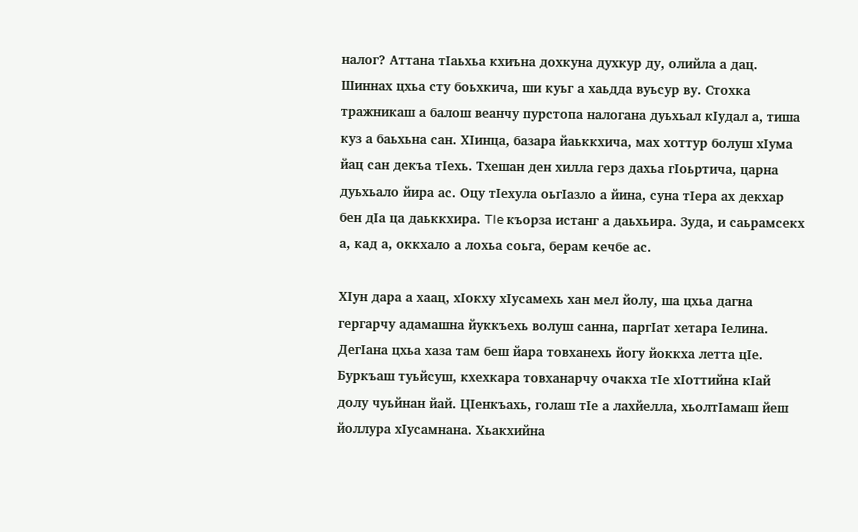налог? Аттана тIаьхьа кхиъна дохкуна духкур ду, олийла а дац. Шиннах цхьа сту боьхкича, ши куьг а хаьдда вуьсур ву. Стохка тражникаш а балош веанчу пурстопа налогана дуьхьал кIудал а, тиша куз а баьхьна сан. ХIинца, базара йаьккхича, мах хоттур болуш хIума йац сан декъа тIехь. Тхешан ден хилла герз дахьа гIоьртича, царна дуьхьало йира ас. Оцу тIехула оьгIазло а йина, суна тIера ах декхар бен дIа ца даьккхира. TIe къорза истанг а даьхьира. Зуда, и саьрамсекх а, кад а, оккхало а лохьа соьга, берам кечбе ас.

ХIун дара а хаац, хIокху хIусамехь хан мел йолу, ша цхьа дагна гергарчу адамашна йуккъехь волуш санна, паргIат хетара Iелина. ДегIана цхьа хаза там беш йара товханехь йогу йоккха летта цIе. Буркъаш туьйсуш, кхехкара товханарчу очакха тIе хIоттийна кIай долу чуьйнан йай. ЦIенкъахь, голаш тIе а лахйелла, хьолтIамаш йеш йоллура хIусамнана. Хьакхийна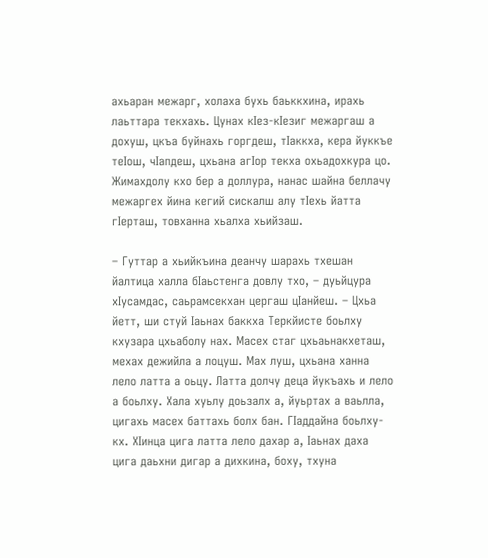ахьаран межарг, холаха бухь баьккхина, ирахь лаьттара текхахь. Цунах кIез-кIезиг межаргаш а дохуш, цкъа буйнахь горгдеш, тIаккха, кера йуккъе теIош, чIапдеш, цхьана агIор текха охьадохкура цо. Жимахдолу кхо бер а доллура, нанас шайна беллачу межаргех йина кегий сискалш алу тIехь йатта гIерташ, товханна хьалха хьийзаш.

– Гуттар а хьийкъина деанчу шарахь тхешан йалтица халла бIаьстенга довлу тхо, – дуьйцура хIусамдас, саьрамсекхан цергаш цIанйеш. – Цхьа йетт, ши стуй Iаьнах баккха Теркйисте боьлху кхузара цхьаболу нах. Масех стаг цхьаьнакхеташ, мехах дежийла а лоцуш. Мах луш, цхьана ханна лело латта а оьцу. Латта долчу деца йукъахь и лело а боьлху. Хала хуьлу доьзалх а, йуьртах а ваьлла, цигахь масех баттахь болх бан. ГIаддайна боьлху-кх. ХIинца цига латта лело дахар а, Iаьнах даха цига даьхни дигар а дихкина, боху, тхуна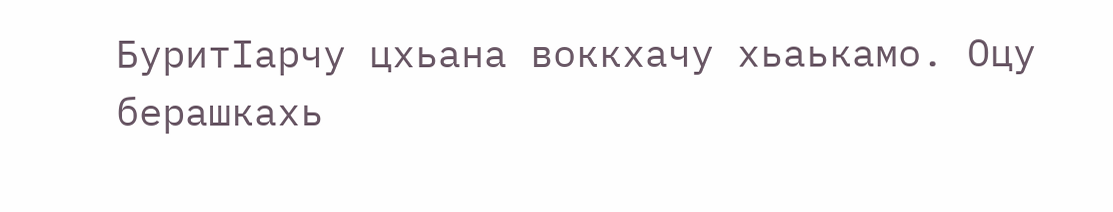БуритIарчу цхьана воккхачу хьаькамо. Оцу берашкахь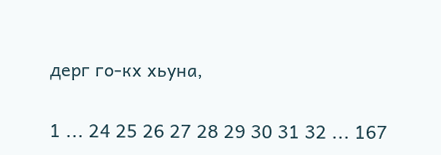дерг го-кх хьуна,

1 ... 24 25 26 27 28 29 30 31 32 ... 167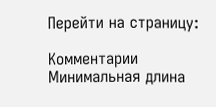Перейти на страницу:

Комментарии
Минимальная длина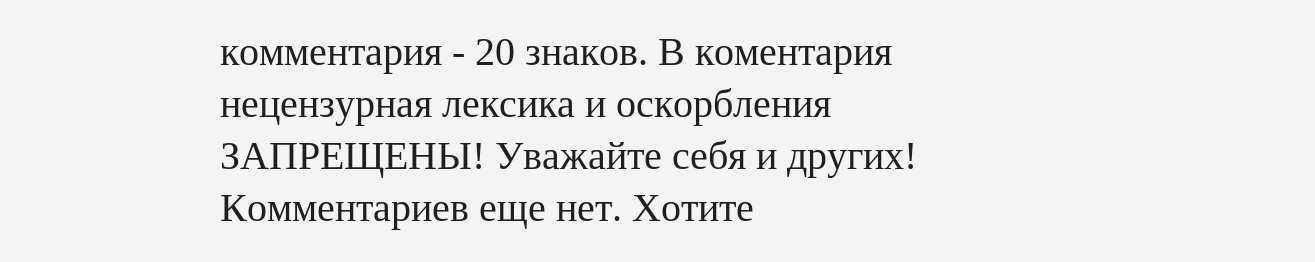комментария - 20 знаков. В коментария нецензурная лексика и оскорбления ЗАПРЕЩЕНЫ! Уважайте себя и других!
Комментариев еще нет. Хотите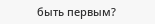быть первым?